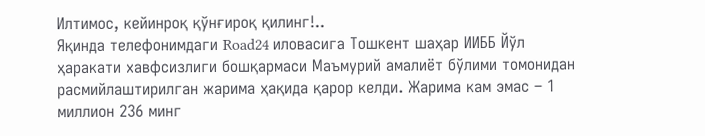Илтимос, кейинроқ қўнғироқ қилинг!..
Яқинда телефонимдаги Road24 иловасига Тошкент шаҳар ИИББ Йўл ҳаракати хавфсизлиги бошқармаси Маъмурий амалиёт бўлими томонидан расмийлаштирилган жарима ҳақида қарор келди. Жарима кам эмас – 1 миллион 236 минг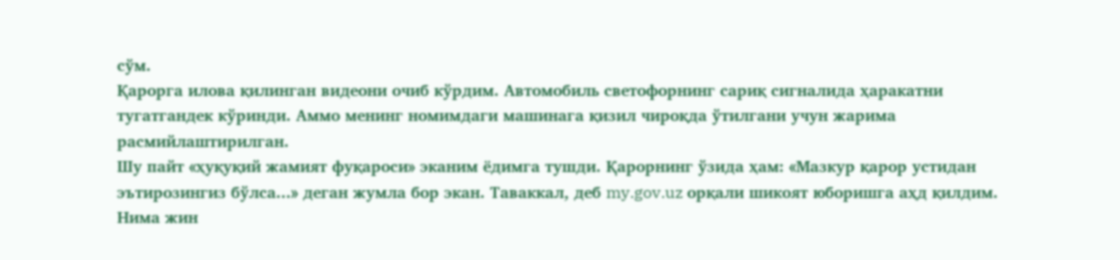сўм.
Қарорга илова қилинган видеони очиб кўрдим. Автомобиль светофорнинг сариқ сигналида ҳаракатни тугатгандек кўринди. Аммо менинг номимдаги машинага қизил чироқда ўтилгани учун жарима расмийлаштирилган.
Шу пайт «ҳуқуқий жамият фуқароси» эканим ёдимга тушди. Қарорнинг ўзида ҳам: «Мазкур қарор устидан эътирозингиз бўлса...» деган жумла бор экан. Таваккал, деб my.gov.uz орқали шикоят юборишга аҳд қилдим. Нима жин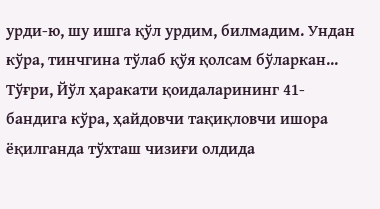урди-ю, шу ишга қўл урдим, билмадим. Ундан кўра, тинчгина тўлаб қўя қолсам бўларкан...
Тўғри, Йўл ҳаракати қоидаларининг 41-бандига кўра, ҳайдовчи тақиқловчи ишора ёқилганда тўхташ чизиғи олдида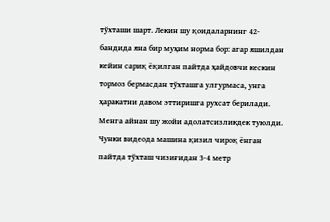тўхташи шарт. Лекин шу қоидаларнинг 42-бандида яна бир муҳим норма бор: агар яшилдан кейин сариқ ёқилган пайтда ҳайдовчи кескин тормоз бермасдан тўхташга улгурмаса, унга ҳаракатни давом эттиришга рухсат берилади.
Менга айнан шу жойи адолатсизликдек туюлди. Чунки видеода машина қизил чироқ ёнган пайтда тўхташ чизиғидан 3-4 метр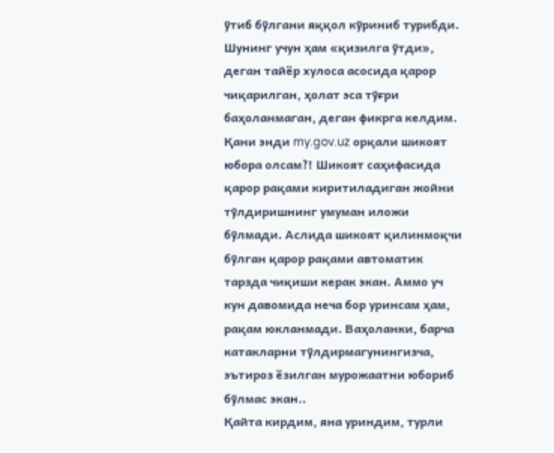ўтиб бўлгани яққол кўриниб турибди. Шунинг учун ҳам «қизилга ўтди», деган тайёр хулоса асосида қарор чиқарилган, ҳолат эса тўғри баҳоланмаган, деган фикрга келдим.
Қани энди my.gov.uz орқали шикоят юбора олсам?! Шикоят саҳифасида қарор рақами киритиладиган жойни тўлдиришнинг умуман иложи бўлмади. Аслида шикоят қилинмоқчи бўлган қарор рақами автоматик тарзда чиқиши керак экан. Аммо уч кун давомида неча бор уринсам ҳам, рақам юкланмади. Ваҳоланки, барча катакларни тўлдирмагунингизча, эътироз ёзилган мурожаатни юбориб бўлмас экан..
Қайта кирдим, яна уриндим, турли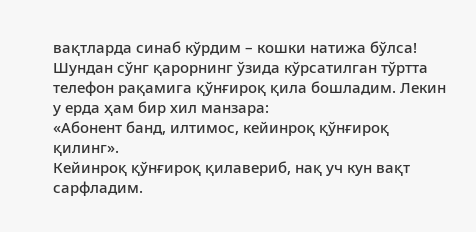вақтларда синаб кўрдим – кошки натижа бўлса! Шундан сўнг қарорнинг ўзида кўрсатилган тўртта телефон рақамига қўнғироқ қила бошладим. Лекин у ерда ҳам бир хил манзара:
«Абонент банд, илтимос, кейинроқ қўнғироқ қилинг».
Кейинроқ қўнғироқ қилавериб, нақ уч кун вақт сарфладим.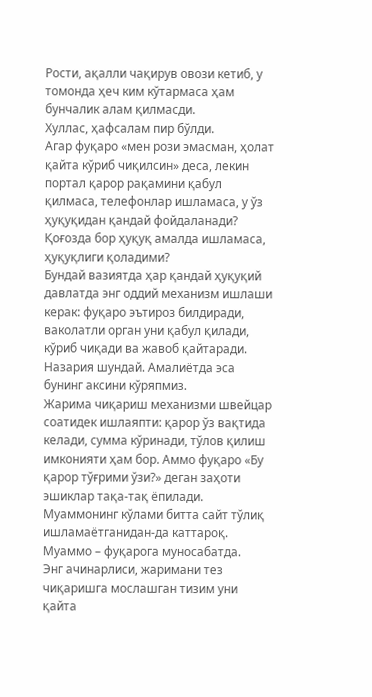Рости, ақалли чақирув овози кетиб, у томонда ҳеч ким кўтармаса ҳам бунчалик алам қилмасди.
Хуллас, ҳафсалам пир бўлди.
Агар фуқаро «мен рози эмасман, ҳолат қайта кўриб чиқилсин» деса, лекин портал қарор рақамини қабул қилмаса, телефонлар ишламаса, у ўз ҳуқуқидан қандай фойдаланади? Қоғозда бор ҳуқуқ амалда ишламаса, ҳуқуқлиги қоладими?
Бундай вазиятда ҳар қандай ҳуқуқий давлатда энг оддий механизм ишлаши керак: фуқаро эътироз билдиради, ваколатли орган уни қабул қилади, кўриб чиқади ва жавоб қайтаради. Назария шундай. Амалиётда эса бунинг аксини кўряпмиз.
Жарима чиқариш механизми швейцар соатидек ишлаяпти: қарор ўз вақтида келади, сумма кўринади, тўлов қилиш имконияти ҳам бор. Аммо фуқаро «Бу қарор тўғрими ўзи?» деган заҳоти эшиклар тақа-тақ ёпилади.
Муаммонинг кўлами битта сайт тўлиқ ишламаётганидан-да каттароқ. Муаммо – фуқарога муносабатда.
Энг ачинарлиси, жаримани тез чиқаришга мослашган тизим уни қайта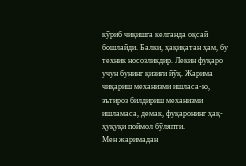кўриб чиқишга келганда оқсай бошлайди. Балки, ҳақиқатан ҳам, бу техник носозликдир. Лекин фуқаро учун бунинг қизиғи йўқ. Жарима чиқариш механизми ишласа-ю, эътироз билдириш механизми ишламаса, демак, фуқаронинг ҳақ-ҳуқуқи поймол бўляпти.
Мен жаримадан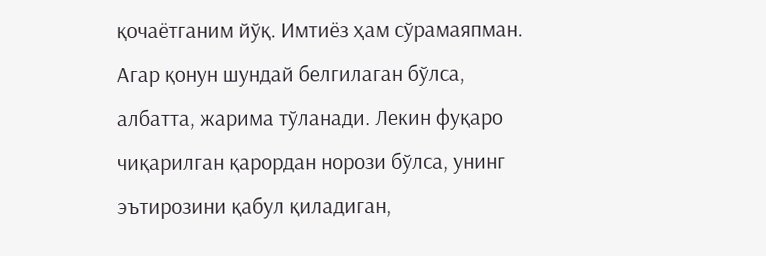қочаётганим йўқ. Имтиёз ҳам сўрамаяпман. Агар қонун шундай белгилаган бўлса, албатта, жарима тўланади. Лекин фуқаро чиқарилган қарордан норози бўлса, унинг эътирозини қабул қиладиган,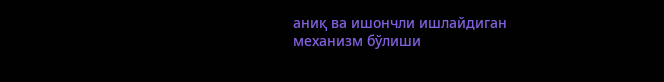аниқ ва ишончли ишлайдиган механизм бўлиши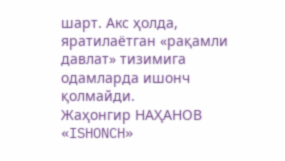шарт. Акс ҳолда, яратилаётган «рақамли давлат» тизимига одамларда ишонч қолмайди.
Жаҳонгир НАҲАНОВ
«ISHONCH»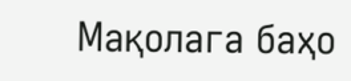Mақолага баҳо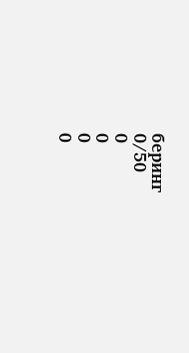беринг
0/50
0
0
0
0